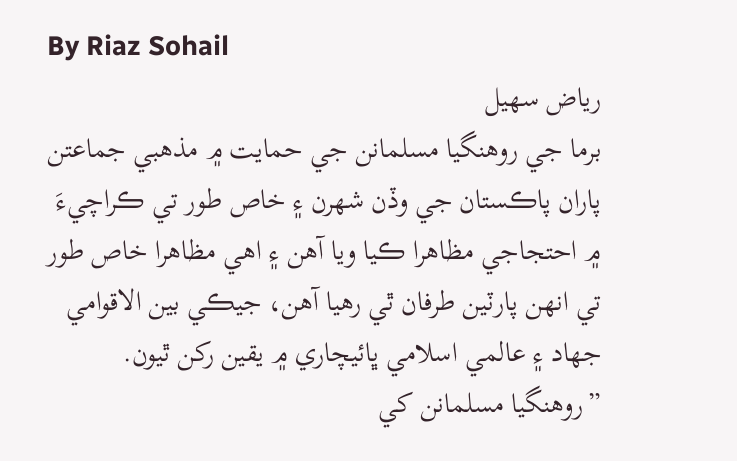By Riaz Sohail
ریاض سهیل
برما جي روهنگيا مسلمانن جي حمايت ۾ مذهبي جماعتن پاران پاڪستان جي وڏن شهرن ۽ خاص طور تي ڪراچيءَ ۾ احتجاجي مظاهرا ڪيا ويا آهن ۽ اهي مظاهرا خاص طور تي انهن پارٽين طرفان ٿي رهيا آهن، جيڪي بين الاقوامي جهاد ۽ عالمي اسلامي ڀائيچاري ۾ يقين رکن ٿيون. ”روهنگيا مسلمانن کي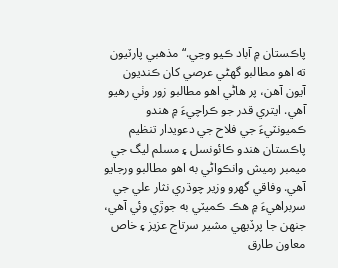پاڪستان ۾ آباد ڪيو وڃي.“ مذهبي پارٽيون ته اهو مطالبو گهڻي عرصي کان ڪنديون آيون آهن، پر هاڻي اهو مطالبو زور وٺي رهيو آهي. ايتري قدر جو ڪراچيءَ ۾ هندو ڪميونٽيءَ جي فلاح جي دعويدار تنظيم پاڪستان هندو ڪائونسل ۽ مسلم ليگ جي ميمبر رميش وانڪواڻي به اهو مطالبو ورجايو آهي. وفاقي گهرو وزير چوڌري نثار علي جي سربراهيءَ ۾ هڪ ڪميٽي به جوڙي وئي آهي، جنهن جا پرڏيهي مشير سرتاج عزيز ۽ خاص معاون طارق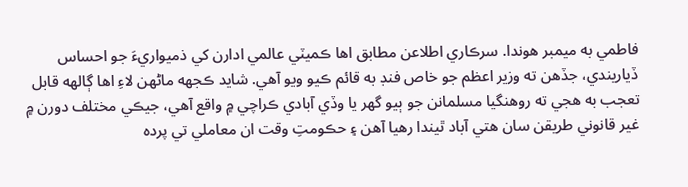فاطمي به ميمبر هوندا. سرڪاري اطلاعن مطابق اها ڪميٽي عالمي ادارن کي ذميواريءَ جو احساس ڏياريندي، جڏهن ته وزير اعظم جو خاص فنڊ به قائم ڪيو ويو آهي. شايد ڪجهه ماڻهن لاءِ اها ڳالهه قابل تعجب به هجي ته روهنگيا مسلمانن جو ٻيو گهر يا وڏي آبادي ڪراچي ۾ واقع آهي، جيڪي مختلف دورن ۾ غير قانوني طريقن سان هتي آباد ٿيندا رهيا آهن ۽ حڪومتِ وقت ان معاملي تي پرده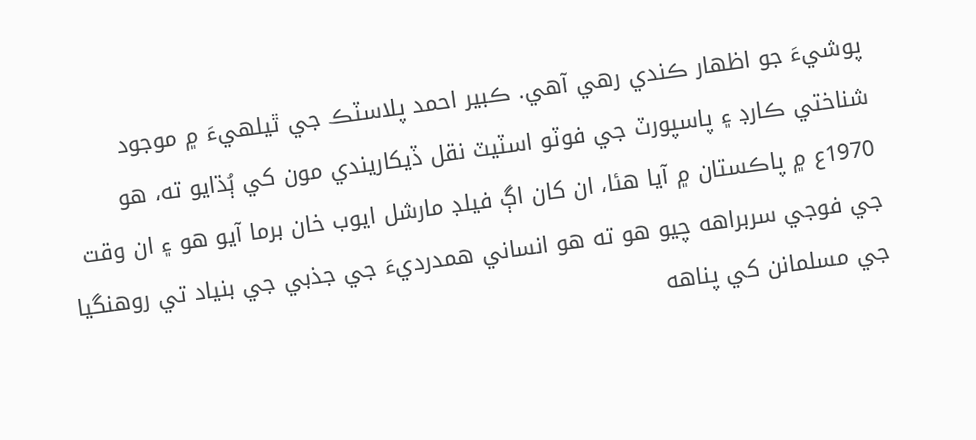پوشيءَ جو اظهار ڪندي رهي آهي. ڪبير احمد پلاسٽڪ جي ٿيلهيءَ ۾ موجود شناختي ڪارڊ ۽ پاسپورٽ جي فوٽو اسٽيٽ نقل ڏيکاريندي مون کي ٻُڌايو ته، هو 1970ع ۾ پاڪستان ۾ آيا هئا، ان کان اڳ فيلڊ مارشل ايوب خان برما آيو هو ۽ ان وقت جي فوجي سربراهه چيو هو ته هو انساني همدرديءَ جي جذبي جي بنياد تي روهنگيا جي مسلمانن کي پناهه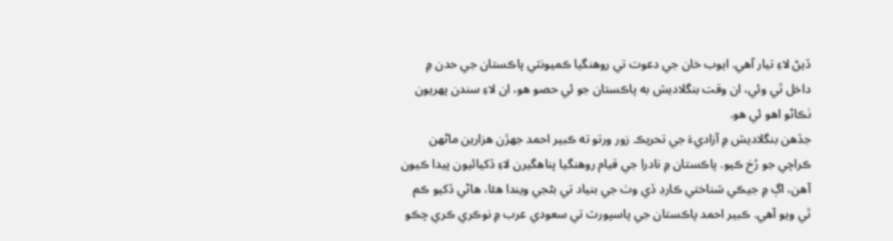ڏيڻ لاءِ تيار آهي. ايوب خان جي دعوت تي روهنگيا ڪميونٽي پاڪستان جي حدن ۾ داخل ٿي وئي، ان وقت بنگلاديش به پاڪستان جو ئي حصو هو، ان لاءِ سندن پهريون ٺڪاڻو اهو ئي هو.
جڏهن بنگلاديش ۾ آزاديءَ جي تحريڪ زور ورتو ته ڪبير احمد جهڙن هزارين ماڻهن ڪراچي جو رُخ ڪيو. پاڪستان ۾ نادرا جي قيام روهنگيا پناهگيرن لاءِ ڏکيائيون پيدا ڪيون آهن، اڳ ۾ جيڪي شناختي ڪارڊ ڏي وٺ جي بنياد تي بڻجي ويندا هئا، هاڻي ڏکيو ڪم ٿي ويو آهي. ڪبير احمد پاڪستان جي پاسپورٽ تي سعودي عرب ۾ نوڪري ڪري چڪو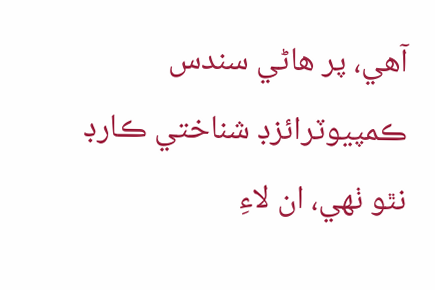آهي، پر هاڻي سندس ڪمپيوٽرائزڊ شناختي ڪارڊ نٿو ٺهي، ان لاءِ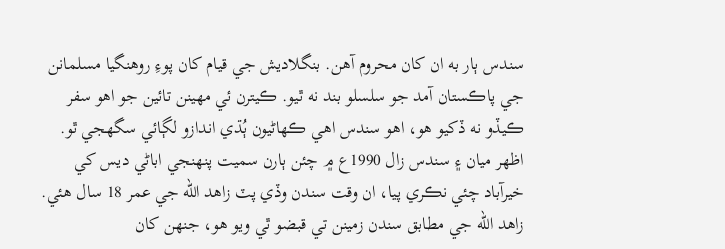سندس ٻار به ان کان محروم آهن. بنگلاديش جي قيام کان پوءِ روهنگيا مسلمانن جي پاڪستان آمد جو سلسلو بند نه ٿيو. ڪيترن ئي مهينن تائين جو اهو سفر ڪيڏو نه ڏکيو هو، اهو سندس اهي ڪهاڻيون ٻُڌي اندازو لڳائي سگهجي ٿو. اظهر ميان ۽ سندس زال 1990ع ۾ چئن ٻارن سميت پنهنجي اباڻي ديس کي خيرآباد چئي نڪري پيا، ان وقت سندن وڏي پٽ زاهد الله جي عمر 18 سال هئي. زاهد الله جي مطابق سندن زمينن تي قبضو ٿي ويو هو، جنهن کان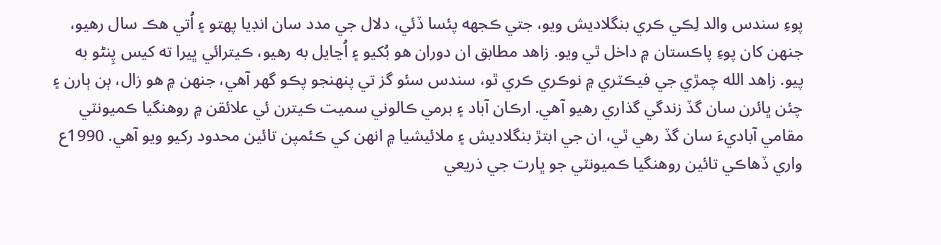پوءِ سندس والد لِڪي ڪري بنگلاديش ويو، جتي ڪجهه پئسا ڏئي، دلال جي مدد سان انڊيا پهتو ۽ اُتي هڪ سال رهيو، جنهن کان پوءِ پاڪستان ۾ داخل ٿي ويو. زاهد مطابق ان دوران هو بُکيو ۽ اُڃايل به رهيو، ڪيترائي ڀيرا ته کيس پِنڻو به پيو. زاهد الله چمڙي جي فيڪٽري ۾ نوڪري ڪري ٿو، سندس سئو گز تي پنهنجو پڪو گهر آهي، جنهن ۾ هو زال، ٻن ٻارن ۽ چئن ڀائرن سان گڏ زندگي گذاري رهيو آهي. ارڪان آباد ۽ برمي ڪالوني سميت ڪيترن ئي علائقن ۾ روهنگيا ڪميونٽي مقامي آباديءَ سان گڏ رهي ٿي، ان جي ابتڙ بنگلاديش ۽ ملائيشيا ۾ انهن کي ڪئمپن تائين محدود رکيو ويو آهي. 1990ع واري ڏهاڪي تائين روهنگيا ڪميونٽي جو ڀارت جي ذريعي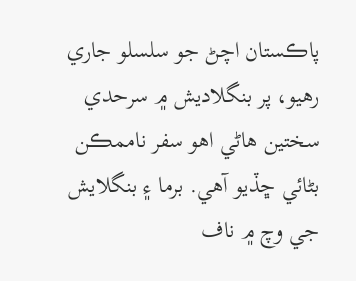پاڪستان اچڻ جو سلسلو جاري رهيو، پر بنگلاديش ۾ سرحدي سختين هاڻي اهو سفر ناممڪن بڻائي ڇڏيو آهي. برما ۽ بنگلايش جي وچ ۾ ناف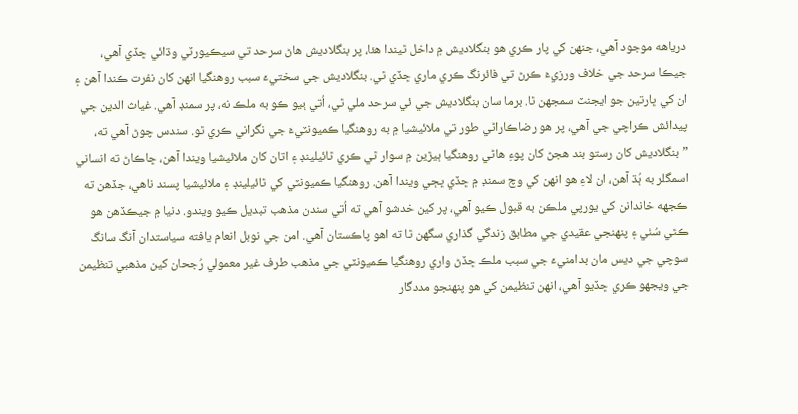درياهه موجود آهي، جنهن کي پار ڪري هو بنگلاديش ۾ داخل ٿيندا هئا، پر بنگلاديش هاڻ سرحد تي سيڪيورٽي وڌائي ڇڏي آهي، جيڪا سرحد جي خلاف ورزيءَ ڪرڻ تي فائرنگ ڪري ماري ڇڏي ٿي. بنگلاديش جي سختيءَ سبب روهنگيا انهن کان نفرت ڪندا آهن ۽ ان کي ڀارتين جو ايجنٽ سمجهن ٿا. برما سان بنگلاديش جي ئي سرحد ملي ٿي، اُتي ٻيو ڪو به ملڪ نه، پر سمنڊ آهي. غياث الدين جي پيدائش ڪراچي جي آهي، پر هو رضاڪاراڻي طور تي ملائيشيا ۾ به روهنگيا ڪميونٽيءَ جي نگراني ڪري ٿو. سندس چوڻ آهي ته، ”بنگلاديش کان رستو بند هجڻ کان پوءِ هاڻي روهنگيا ٻيڙين ۾ سوار ٿي ڪري ٿائيلينڊ ۽ اتان کان ملائيشيا ويندا آهن، ڇاڪاڻ ته انساني اسمگلر به ٻُڌ آهن، ان لاءِ هو انهن کي وچ سمنڊ ۾ ڇڏي ڀڄي ويندا آهن. روهنگيا ڪميونٽي کي ٿائيلينڊ ۽ ملائيشيا پسند ناهي، جڏهن ته ڪجهه خاندانن کي يورپي ملڪن به قبول ڪيو آهي، پر کين خدشو آهي ته اُتي سندن مذهب تبديل ڪيو ويندو. دنيا ۾ جيڪڏهن هو ڪٿي سُٺي ۽ پنهنجي عقيدي جي مطابق زندگي گذاري سگهن ٿا ته اهو پاڪستان آهي. امن جي نوبل انعام يافته سياستدان آنگ سانگ سوچي جي ديس مان بدامنيءَ جي سبب ملڪ ڇڏڻ واري روهنگيا ڪميونٽي جي مذهب طرف غير معمولي رُجحان کين مذهبي تنظيمن جي ويجهو ڪري ڇڏيو آهي، انهن تنظيمن کي هو پنهنجو مددگار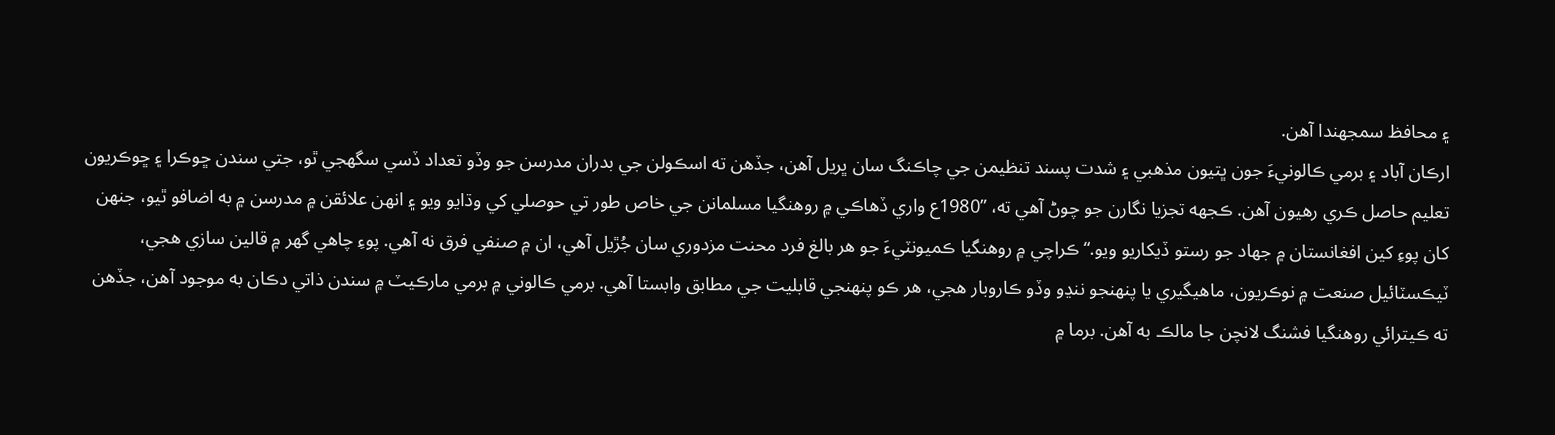۽ محافظ سمجهندا آهن.
ارڪان آباد ۽ برمي ڪالونيءَ جون ڀتيون مذهبي ۽ شدت پسند تنظيمن جي چاڪنگ سان ڀريل آهن، جڏهن ته اسڪولن جي بدران مدرسن جو وڏو تعداد ڏسي سگهجي ٿو، جتي سندن ڇوڪرا ۽ ڇوڪريون تعليم حاصل ڪري رهيون آهن. ڪجهه تجزيا نگارن جو چوڻ آهي ته، ”1980ع واري ڏهاڪي ۾ روهنگيا مسلمانن جي خاص طور تي حوصلي کي وڌايو ويو ۽ انهن علائقن ۾ مدرسن ۾ به اضافو ٿيو، جنهن کان پوءِ کين افغانستان ۾ جهاد جو رستو ڏيکاريو ويو.“ ڪراچي ۾ روهنگيا ڪميونٽيءَ جو هر بالغ فرد محنت مزدوري سان جُڙيل آهي، ان ۾ صنفي فرق نه آهي. پوءِ چاهي گهر ۾ قالين سازي هجي، ٽيڪسٽائيل صنعت ۾ نوڪريون، ماهيگيري يا پنهنجو ننڍو وڏو ڪاروبار هجي، هر ڪو پنهنجي قابليت جي مطابق وابستا آهي. برمي ڪالوني ۾ برمي مارڪيٽ ۾ سندن ذاتي دڪان به موجود آهن، جڏهن ته ڪيترائي روهنگيا فشنگ لانچن جا مالڪ به آهن. برما ۾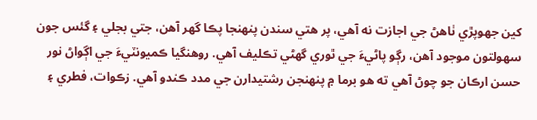کين جهوپڙي ٺاهڻ جي اجازت نه آهي، پر هتي سندن پنهنجا پڪا گهر آهن، جتي بجلي ۽ گئس جون سهولتون موجود آهن، رڳو پاڻيءَ جي ٿوري گهڻي تڪليف آهي. روهنگيا ڪميونٽيءَ جي اڳواڻ نور حسن ارڪان جو چوڻ آهي ته هو برما ۾ پنهنجن رشتيدارن جي مدد ڪندو آهي. زڪوات، فطري ۽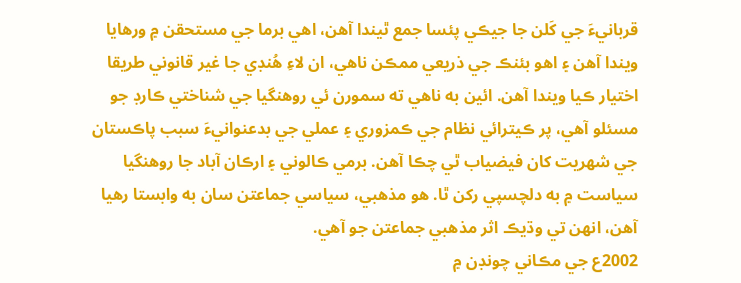قربانيءَ جي کَلن جا جيڪي پئسا جمع ٿيندا آهن، اهي برما جي مستحقن ۾ ورهايا ويندا آهن ۽ اهو بئنڪ جي ذريعي ممڪن ناهي، ان لاءِ هُنڊي جا غير قانوني طريقا اختيار ڪيا ويندا آهن. ائين به ناهي ته سمورن ئي روهنگيا جي شناختي ڪارڊ جو مسئلو آهي، پر ڪيترائي نظام جي ڪمزوري ۽ عملي جي بدعنوانيءَ سبب پاڪستان جي شهريت کان فيضياب ٿي چڪا آهن. برمي ڪالوني ۽ ارڪان آباد جا روهنگيا سياست ۾ به دلچسپي رکن ٿا. هو مذهبي، سياسي جماعتن سان به وابستا رهيا آهن، انهن تي وڌيڪ اثر مذهبي جماعتن جو آهي.
2002ع جي مڪاني چونڊن ۾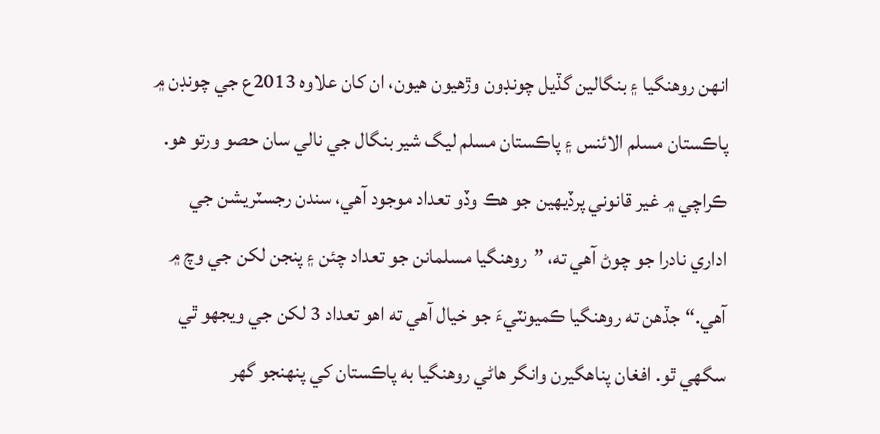انهن روهنگيا ۽ بنگالين گڏيل چونڊون وڙهيون هيون، ان کان علاوه 2013ع جي چونڊن ۾ پاڪستان مسلم الائنس ۽ پاڪستان مسلم ليگ شير بنگال جي نالي سان حصو ورتو هو. ڪراچي ۾ غير قانوني پرڏيهين جو هڪ وڏو تعداد موجود آهي، سندن رجسٽريشن جي اداري نادرا جو چوڻ آهي ته، ”روهنگيا مسلمانن جو تعداد چئن ۽ پنجن لکن جي وچ ۾ آهي.“ جڏهن ته روهنگيا ڪميونٽيءَ جو خيال آهي ته اهو تعداد 3 لکن جي ويجهو ٿي سگهي ٿو. افغان پناهگيرن وانگر هاڻي روهنگيا به پاڪستان کي پنهنجو گهر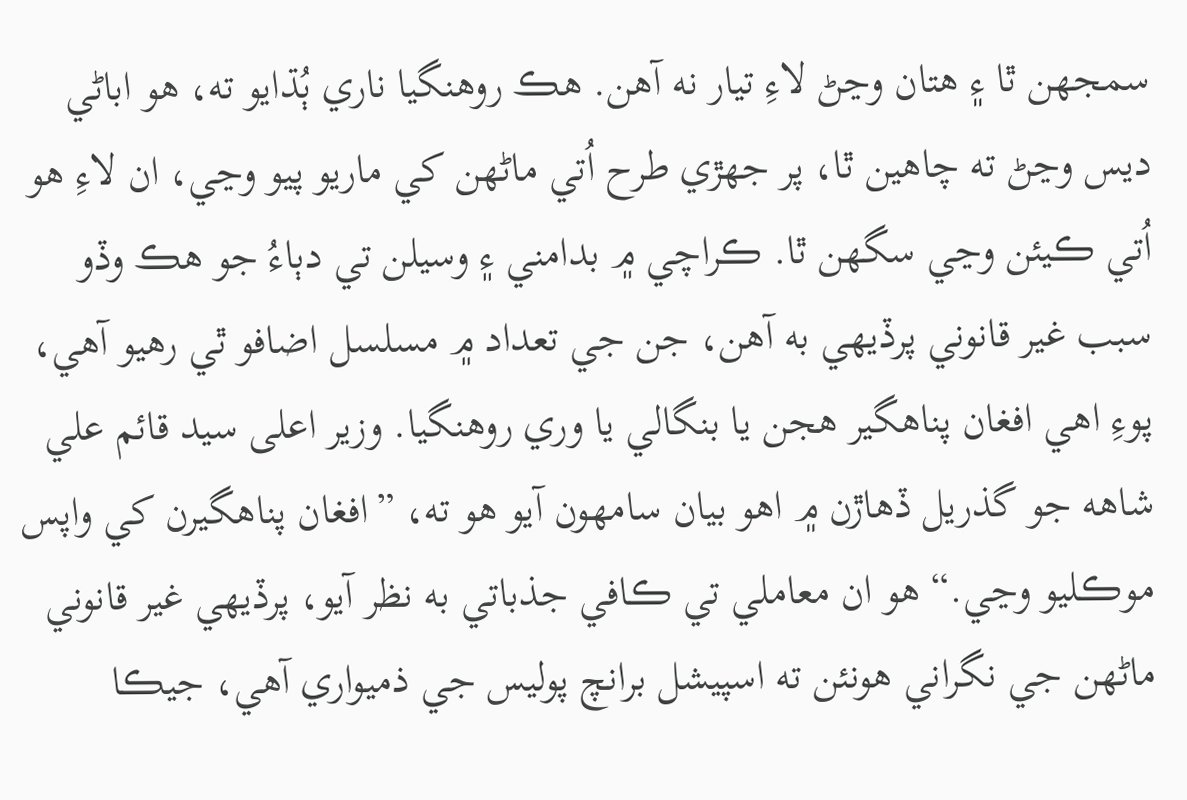سمجهن ٿا ۽ هتان وڃڻ لاءِ تيار نه آهن. هڪ روهنگيا ناري ٻُڌايو ته، هو اباڻي ديس وڃڻ ته چاهين ٿا، پر جهڙي طرح اُتي ماڻهن کي ماريو پيو وڃي، ان لاءِ هو اُتي ڪيئن وڃي سگهن ٿا. ڪراچي ۾ بدامني ۽ وسيلن تي دٻاءُ جو هڪ وڏو سبب غير قانوني پرڏيهي به آهن، جن جي تعداد ۾ مسلسل اضافو ٿي رهيو آهي، پوءِ اهي افغان پناهگير هجن يا بنگالي يا وري روهنگيا. وزير اعلى سيد قائم علي شاهه جو گذريل ڏهاڙن ۾ اهو بيان سامهون آيو هو ته، ”افغان پناهگيرن کي واپس موڪليو وڃي.“ هو ان معاملي تي ڪافي جذباتي به نظر آيو، پرڏيهي غير قانوني ماڻهن جي نگراني هونئن ته اسپيشل برانچ پوليس جي ذميواري آهي، جيڪا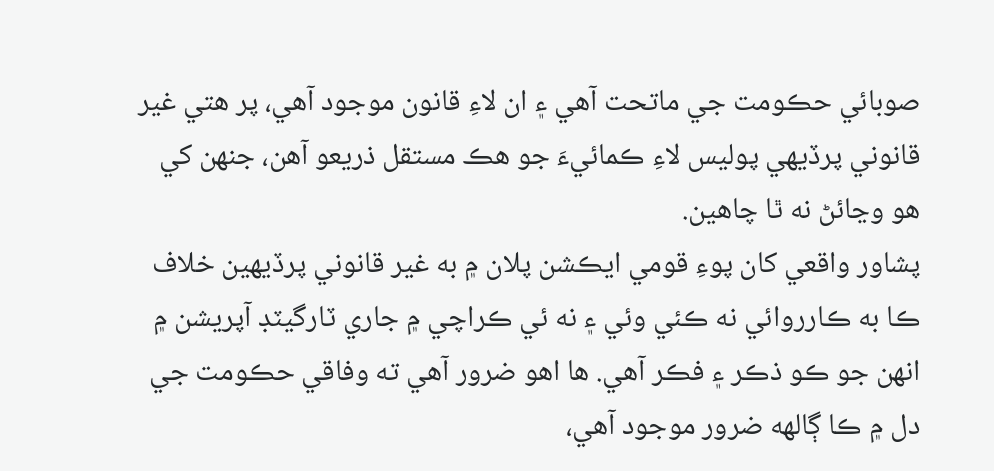صوبائي حڪومت جي ماتحت آهي ۽ ان لاءِ قانون موجود آهي، پر هتي غير قانوني پرڏيهي پوليس لاءِ ڪمائيءَ جو هڪ مستقل ذريعو آهن، جنهن کي هو وڃائڻ نه ٿا چاهين.
پشاور واقعي کان پوءِ قومي ايڪشن پلان ۾ به غير قانوني پرڏيهين خلاف ڪا به ڪارروائي نه ڪئي وئي ۽ نه ئي ڪراچي ۾ جاري ٽارگيٽڊ آپريشن ۾ انهن جو ڪو ذڪر ۽ فڪر آهي. ها اهو ضرور آهي ته وفاقي حڪومت جي دل ۾ ڪا ڳالهه ضرور موجود آهي،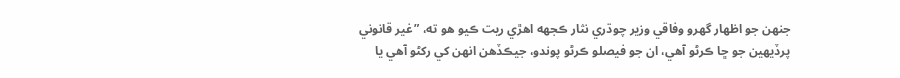جنهن جو اظهار گهرو وفاقي وزير چوڌري نثار ڪجهه اهڙي ريت ڪيو هو ته، ”غير قانوني پرڏيهين جو ڇا ڪرڻو آهي، ان جو فيصلو ڪرڻو پوندو، جيڪڏهن انهن کي رکڻو آهي يا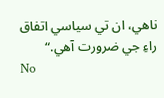ناهي، ان تي سياسي اتفاق راءِ جي ضرورت آهي.“
No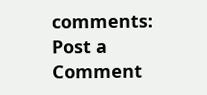comments:
Post a Comment